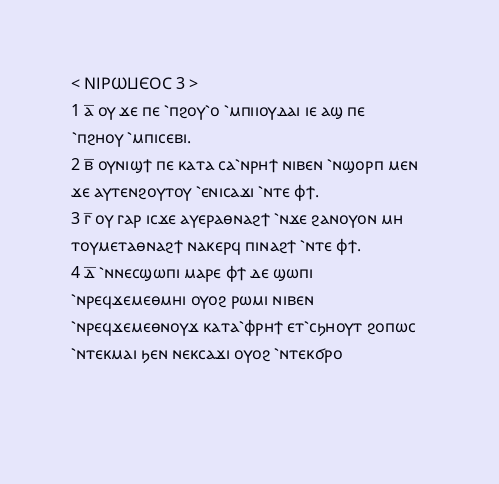< ⲚⲒⲢⲰⳘⲈⲞⲤ 3 >
1 ⲁ̅ ⲟⲩ ϫⲉ ⲡⲉ ⳿ⲡϩⲟⲩ⳿ⲟ ⳿ⲙⲡⲓⲓⲟⲩⲇⲁⲓ ⲓⲉ ⲁϣ ⲡⲉ ⳿ⲡϩⲏⲟⲩ ⳿ⲙⲡⲓⲥⲉⲃⲓ.
2 ⲃ̅ ⲟⲩⲛⲓϣϯ ⲡⲉ ⲕⲁⲧⲁ ⲥⲁ⳿ⲛⲣⲏϯ ⲛⲓⲃⲉⲛ ⳿ⲛϣⲟⲣⲡ ⲙⲉⲛ ϫⲉ ⲁⲩⲧⲉⲛϩⲟⲩⲧⲟⲩ ⳿ⲉⲛⲓⲥⲁϫⲓ ⳿ⲛⲧⲉ ⲫϯ.
3 ⲅ̅ ⲟⲩ ⲅⲁⲣ ⲓⲥϫⲉ ⲁⲩⲉⲣⲁⲑⲛⲁϩϯ ⳿ⲛϫⲉ ϩⲁⲛⲟⲩⲟⲛ ⲙⲏ ⲧⲟⲩⲙⲉⲧⲁⲑⲛⲁϩϯ ⲛⲁⲕⲉⲣϥ ⲡⲓⲛⲁϩϯ ⳿ⲛⲧⲉ ⲫϯ.
4 ⲇ̅ ⳿ⲛⲛⲉⲥϣⲱⲡⲓ ⲙⲁⲣⲉ ⲫϯ ⲇⲉ ϣⲱⲡⲓ ⳿ⲛⲣⲉϥϫⲉⲙⲉⲑⲙⲏⲓ ⲟⲩⲟϩ ⲣⲱⲙⲓ ⲛⲓⲃⲉⲛ ⳿ⲛⲣⲉϥϫⲉⲙⲉⲑⲛⲟⲩϫ ⲕⲁⲧⲁ⳿ⲫⲣⲏϯ ⲉⲧ⳿ⲥϧⲏⲟⲩⲧ ϩⲟⲡⲱⲥ ⳿ⲛⲧⲉⲕⲙⲁⲓ ϧⲉⲛ ⲛⲉⲕⲥⲁϫⲓ ⲟⲩⲟϩ ⳿ⲛⲧⲉⲕϭⲣⲟ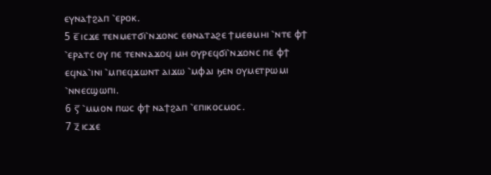ⲉⲩⲛⲁϯϩⲁⲡ ⳿ⲉⲣⲟⲕ.
5 ⲉ̅ ⲓⲥϫⲉ ⲧⲉⲛⲙⲉⲧϭⲓ⳿ⲛϫⲟⲛⲥ ⲉⲑⲛⲁⲧⲁϩⲉ ϯⲙⲉⲑⲙⲏⲓ ⳿ⲛⲧⲉ ⲫϯ ⳿ⲉⲣⲁⲧⲥ ⲟⲩ ⲡⲉ ⲧⲉⲛⲛⲁϫⲟϥ ⲙⲏ ⲟⲩⲣⲉϥϭⲓ⳿ⲛϫⲟⲛⲥ ⲡⲉ ⲫϯ ⲉϥⲛⲁ⳿ⲓⲛⲓ ⳿ⲙⲡⲉϥϫⲱⲛⲧ ⲁⲓϫⲱ ⳿ⲙⲫⲁⲓ ϧⲉⲛ ⲟⲩⲙⲉⲧⲣⲱⲙⲓ ⳿ⲛⲛⲉⲥϣⲱⲡⲓ.
6 ⲋ̅ ⳿ⲙⲙⲟⲛ ⲡⲱⲥ ⲫϯ ⲛⲁϯϩⲁⲡ ⳿ⲉⲡⲓⲕⲟⲥⲙⲟⲥ.
7 ⲍ̅ ⲓⲥϫⲉ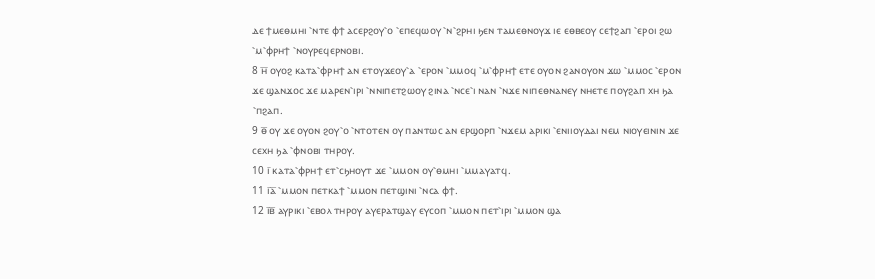ⲇⲉ ϯⲙⲉⲑⲙⲏⲓ ⳿ⲛⲧⲉ ⲫϯ ⲁⲥⲉⲣϩⲟⲩ⳿ⲟ ⳿ⲉⲡⲉϥⲱⲟⲩ ⳿ⲛ⳿ϩⲣⲏⲓ ϧⲉⲛ ⲧⲁⲙⲉⲑⲛⲟⲩϫ ⲓⲉ ⲉⲑⲃⲉⲟⲩ ⲥⲉϯϩⲁⲡ ⳿ⲉⲣⲟⲓ ϩⲱ ⳿ⲙ⳿ⲫⲣⲏϯ ⳿ⲛⲟⲩⲣⲉϥⲉⲣⲛⲟⲃⲓ.
8 ⲏ̅ ⲟⲩⲟϩ ⲕⲁⲧⲁ⳿ⲫⲣⲏϯ ⲁⲛ ⲉⲧⲟⲩϫⲉⲟⲩ⳿ⲁ ⳿ⲉⲣⲟⲛ ⳿ⲙⲙⲟϥ ⳿ⲙ⳿ⲫⲣⲏϯ ⲉⲧⲉ ⲟⲩⲟⲛ ϩⲁⲛⲟⲩⲟⲛ ϫⲱ ⳿ⲙⲙⲟⲥ ⳿ⲉⲣⲟⲛ ϫⲉ ϣⲁⲛϫⲟⲥ ϫⲉ ⲙⲁⲣⲉⲛ⳿ⲓⲣⲓ ⳿ⲛⲛⲓⲡⲉⲧϩⲱⲟⲩ ϩⲓⲛⲁ ⳿ⲛⲥⲉ⳿ⲓ ⲛⲁⲛ ⳿ⲛϫⲉ ⲛⲓⲡⲉⲑⲛⲁⲛⲉⲩ ⲛⲏⲉⲧⲉ ⲡⲟⲩϩⲁⲡ ⲭⲏ ϧⲁ ⳿ⲡϩⲁⲡ.
9 ⲑ̅ ⲟⲩ ϫⲉ ⲟⲩⲟⲛ ϩⲟⲩ⳿ⲟ ⳿ⲛⲧⲟⲧⲉⲛ ⲟⲩ ⲡⲁⲛⲧⲱⲥ ⲁⲛ ⲉⲣϣⲟⲣⲡ ⳿ⲛϫⲉⲙ ⲁⲣⲓⲕⲓ ⳿ⲉⲛⲓⲓⲟⲩⲇⲁⲓ ⲛⲉⲙ ⲛⲓⲟⲩⲉⲓⲛⲓⲛ ϫⲉ ⲥⲉⲭⲏ ϧⲁ ⳿ⲫⲛⲟⲃⲓ ⲧⲏⲣⲟⲩ.
10 ⲓ̅ ⲕⲁⲧⲁ⳿ⲫⲣⲏϯ ⲉⲧ⳿ⲥϧⲏⲟⲩⲧ ϫⲉ ⳿ⲙⲙⲟⲛ ⲟⲩ⳿ⲑⲙⲏⲓ ⳿ⲙⲙⲁⲩⲁⲧϥ.
11 ⲓ̅ⲁ̅ ⳿ⲙⲙⲟⲛ ⲡⲉⲧⲕⲁϯ ⳿ⲙⲙⲟⲛ ⲡⲉⲧϣⲓⲛⲓ ⳿ⲛⲥⲁ ⲫϯ.
12 ⲓ̅ⲃ̅ ⲁⲩⲣⲓⲕⲓ ⳿ⲉⲃⲟⲗ ⲧⲏⲣⲟⲩ ⲁⲩⲉⲣⲁⲧϣⲁⲩ ⲉⲩⲥⲟⲡ ⳿ⲙⲙⲟⲛ ⲡⲉⲧ⳿ⲓⲣⲓ ⳿ⲙⲙⲟⲛ ϣⲁ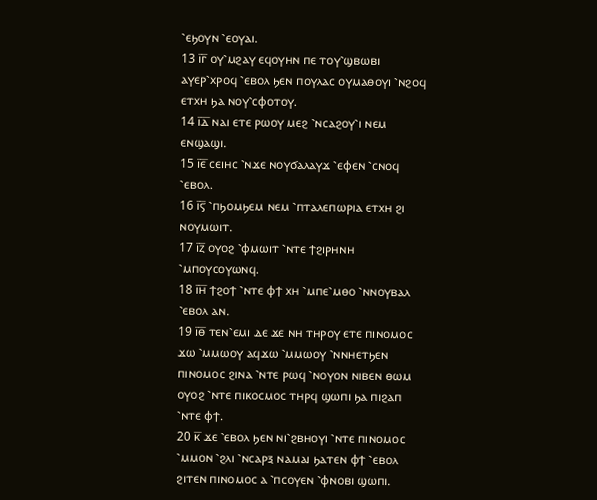⳿ⲉϧⲟⲩⲛ ⳿ⲉⲟⲩⲁⲓ.
13 ⲓ̅ⲅ̅ ⲟⲩ⳿ⲙϩⲁⲩ ⲉϥⲟⲩⲏⲛ ⲡⲉ ⲧⲟⲩ⳿ϣⲃⲱⲃⲓ ⲁⲩⲉⲣ⳿ⲭⲣⲟϥ ⳿ⲉⲃⲟⲗ ϧⲉⲛ ⲡⲟⲩⲗⲁⲥ ⲟⲩⲙⲁⲑⲟⲩⲓ ⳿ⲛϩⲟϥ ⲉⲧⲭⲏ ϧⲁ ⲛⲟⲩ⳿ⲥⲫⲟⲧⲟⲩ.
14 ⲓ̅ⲇ̅ ⲛⲁⲓ ⲉⲧⲉ ⲣⲱⲟⲩ ⲙⲉϩ ⳿ⲛⲥⲁϩⲟⲩ⳿ⲓ ⲛⲉⲙ ⲉⲛϣⲁϣⲓ.
15 ⲓ̅ⲉ̅ ⲥⲉⲓⲏⲥ ⳿ⲛϫⲉ ⲛⲟⲩϭⲁⲗⲁⲩϫ ⳿ⲉⲫⲉⲛ ⳿ⲥⲛⲟϥ ⳿ⲉⲃⲟⲗ.
16 ⲓ̅ⲋ̅ ⳿ⲡϧⲟⲙϧⲉⲙ ⲛⲉⲙ ⳿ⲡⲧⲁⲗⲉⲡⲱⲣⲓⲁ ⲉⲧⲭⲏ ϩⲓ ⲛⲟⲩⲙⲱⲓⲧ.
17 ⲓ̅ⲍ̅ ⲟⲩⲟϩ ⳿ⲫⲙⲱⲓⲧ ⳿ⲛⲧⲉ ϯϩⲓⲣⲏⲛⲏ ⳿ⲙⲡⲟⲩⲥⲟⲩⲱⲛϥ.
18 ⲓ̅ⲏ̅ ϯϩⲟϯ ⳿ⲛⲧⲉ ⲫϯ ⲭⲏ ⳿ⲙⲡⲉ⳿ⲙⲑⲟ ⳿ⲛⲛⲟⲩⲃⲁⲗ ⳿ⲉⲃⲟⲗ ⲁⲛ.
19 ⲓ̅ⲑ̅ ⲧⲉⲛ⳿ⲉⲙⲓ ⲇⲉ ϫⲉ ⲛⲏ ⲧⲏⲣⲟⲩ ⲉⲧⲉ ⲡⲓⲛⲟⲙⲟⲥ ϫⲱ ⳿ⲙⲙⲱⲟⲩ ⲁϥϫⲱ ⳿ⲙⲙⲱⲟⲩ ⳿ⲛⲛⲏⲉⲧϧⲉⲛ ⲡⲓⲛⲟⲙⲟⲥ ϩⲓⲛⲁ ⳿ⲛⲧⲉ ⲣⲱϥ ⳿ⲛⲟⲩⲟⲛ ⲛⲓⲃⲉⲛ ⲑⲱⲙ ⲟⲩⲟϩ ⳿ⲛⲧⲉ ⲡⲓⲕⲟⲥⲙⲟⲥ ⲧⲏⲣϥ ϣⲱⲡⲓ ϧⲁ ⲡⲓϩⲁⲡ ⳿ⲛⲧⲉ ⲫϯ.
20 ⲕ̅ ϫⲉ ⳿ⲉⲃⲟⲗ ϧⲉⲛ ⲛⲓ⳿ϩⲃⲏⲟⲩⲓ ⳿ⲛⲧⲉ ⲡⲓⲛⲟⲙⲟⲥ ⳿ⲙⲙⲟⲛ ⳿ϩⲗⲓ ⳿ⲛⲥⲁⲣⲝ ⲛⲁⲙⲁⲓ ϧⲁⲧⲉⲛ ⲫϯ ⳿ⲉⲃⲟⲗ ϩⲓⲧⲉⲛ ⲡⲓⲛⲟⲙⲟⲥ ⲁ ⳿ⲡⲥⲟⲩⲉⲛ ⳿ⲫⲛⲟⲃⲓ ϣⲱⲡⲓ.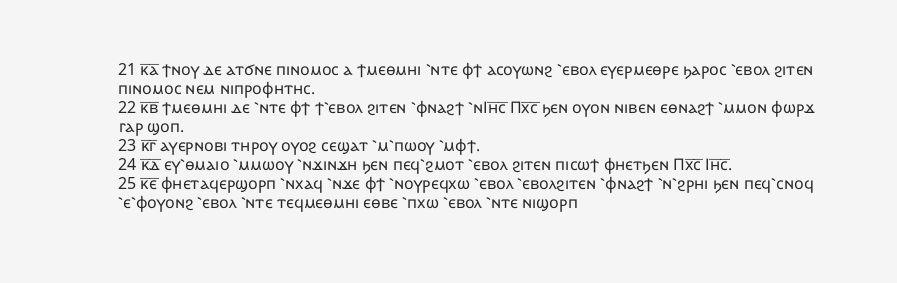21 ⲕ̅ⲁ̅ ϯⲛⲟⲩ ⲇⲉ ⲁⲧϭⲛⲉ ⲡⲓⲛⲟⲙⲟⲥ ⲁ ϯⲙⲉⲑⲙⲏⲓ ⳿ⲛⲧⲉ ⲫϯ ⲁⲥⲟⲩⲱⲛϩ ⳿ⲉⲃⲟⲗ ⲉⲩⲉⲣⲙⲉⲑⲣⲉ ϧⲁⲣⲟⲥ ⳿ⲉⲃⲟⲗ ϩⲓⲧⲉⲛ ⲡⲓⲛⲟⲙⲟⲥ ⲛⲉⲙ ⲛⲓⲡⲣⲟⲫⲏⲧⲏⲥ.
22 ⲕ̅ⲃ̅ ϯⲙⲉⲑⲙⲏⲓ ⲇⲉ ⳿ⲛⲧⲉ ⲫϯ ϯ⳿ⲉⲃⲟⲗ ϩⲓⲧⲉⲛ ⳿ⲫⲛⲁϩϯ ⳿ⲛⲒⲏ̅ⲥ̅ Ⲡⲭ̅ⲥ̅ ϧⲉⲛ ⲟⲩⲟⲛ ⲛⲓⲃⲉⲛ ⲉⲑⲛⲁϩϯ ⳿ⲙⲙⲟⲛ ⲫⲱⲣϫ ⲅⲁⲣ ϣⲟⲡ.
23 ⲕ̅ⲅ̅ ⲁⲩⲉⲣⲛⲟⲃⲓ ⲧⲏⲣⲟⲩ ⲟⲩⲟϩ ⲥⲉϣⲁⲧ ⳿ⲙ⳿ⲡⲱⲟⲩ ⳿ⲙⲫϯ.
24 ⲕ̅ⲇ̅ ⲉⲩ⳿ⲑⲙⲁⲓⲟ ⳿ⲙⲙⲱⲟⲩ ⳿ⲛϫⲓⲛϫⲏ ϧⲉⲛ ⲡⲉϥ⳿ϩⲙⲟⲧ ⳿ⲉⲃⲟⲗ ϩⲓⲧⲉⲛ ⲡⲓⲥⲱϯ ⲫⲏⲉⲧϧⲉⲛ Ⲡⲭ̅ⲥ̅ Ⲓⲏ̅ⲥ̅.
25 ⲕ̅ⲉ̅ ⲫⲏⲉⲧⲁϥⲉⲣϣⲟⲣⲡ ⳿ⲛⲭⲁϥ ⳿ⲛϫⲉ ⲫϯ ⳿ⲛⲟⲩⲣⲉϥⲭⲱ ⳿ⲉⲃⲟⲗ ⳿ⲉⲃⲟⲗϩⲓⲧⲉⲛ ⳿ⲫⲛⲁϩϯ ⳿ⲛ⳿ϩⲣⲏⲓ ϧⲉⲛ ⲡⲉϥ⳿ⲥⲛⲟϥ ⳿ⲉ⳿ⲫⲟⲩⲟⲛϩ ⳿ⲉⲃⲟⲗ ⳿ⲛⲧⲉ ⲧⲉϥⲙⲉⲑⲙⲏⲓ ⲉⲑⲃⲉ ⳿ⲡⲭⲱ ⳿ⲉⲃⲟⲗ ⳿ⲛⲧⲉ ⲛⲓϣⲟⲣⲡ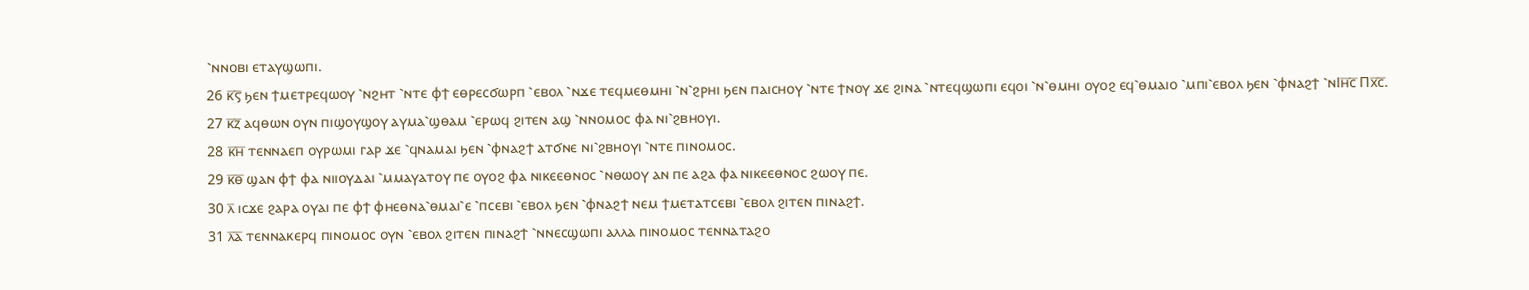⳿ⲛⲛⲟⲃⲓ ⲉⲧⲁⲩϣⲱⲡⲓ.
26 ⲕ̅ⲋ̅ ϧⲉⲛ ϯⲙⲉⲧⲣⲉϥⲱⲟⲩ ⳿ⲛϩⲏⲧ ⳿ⲛⲧⲉ ⲫϯ ⲉⲑⲣⲉⲥϭⲱⲣⲡ ⳿ⲉⲃⲟⲗ ⳿ⲛϫⲉ ⲧⲉϥⲙⲉⲑⲙⲏⲓ ⳿ⲛ⳿ϩⲣⲏⲓ ϧⲉⲛ ⲡⲁⲓⲥⲏⲟⲩ ⳿ⲛⲧⲉ ϯⲛⲟⲩ ϫⲉ ϩⲓⲛⲁ ⳿ⲛⲧⲉϥϣⲱⲡⲓ ⲉϥⲟⲓ ⳿ⲛ⳿ⲑⲙⲏⲓ ⲟⲩⲟϩ ⲉϥ⳿ⲑⲙⲁⲓⲟ ⳿ⲙⲡⲓ⳿ⲉⲃⲟⲗ ϧⲉⲛ ⳿ⲫⲛⲁϩϯ ⳿ⲛⲒⲏ̅ⲥ̅ Ⲡⲭ̅ⲥ̅.
27 ⲕ̅ⲍ̅ ⲁϥⲑⲱⲛ ⲟⲩⲛ ⲡⲓϣⲟⲩϣⲟⲩ ⲁⲩⲙⲁ⳿ϣⲑⲁⲙ ⳿ⲉⲣⲱϥ ϩⲓⲧⲉⲛ ⲁϣ ⳿ⲛⲛⲟⲙⲟⲥ ⲫⲁ ⲛⲓ⳿ϩⲃⲏⲟⲩⲓ.
28 ⲕ̅ⲏ̅ ⲧⲉⲛⲛⲁⲉⲡ ⲟⲩⲣⲱⲙⲓ ⲅⲁⲣ ϫⲉ ⳿ϥⲛⲁⲙⲁⲓ ϧⲉⲛ ⳿ⲫⲛⲁϩϯ ⲁⲧϭⲛⲉ ⲛⲓ⳿ϩⲃⲏⲟⲩⲓ ⳿ⲛⲧⲉ ⲡⲓⲛⲟⲙⲟⲥ.
29 ⲕ̅ⲑ̅ ϣⲁⲛ ⲫϯ ⲫⲁ ⲛⲓⲓⲟⲩⲇⲁⲓ ⳿ⲙⲙⲁⲩⲁⲧⲟⲩ ⲡⲉ ⲟⲩⲟϩ ⲫⲁ ⲛⲓⲕⲉⲉⲑⲛⲟⲥ ⳿ⲛⲑⲱⲟⲩ ⲁⲛ ⲡⲉ ⲁϩⲁ ⲫⲁ ⲛⲓⲕⲉⲉⲑⲛⲟⲥ ϩⲱⲟⲩ ⲡⲉ.
30 ⲗ̅ ⲓⲥϫⲉ ϩⲁⲣⲁ ⲟⲩⲁⲓ ⲡⲉ ⲫϯ ⲫⲏⲉⲑⲛⲁ⳿ⲑⲙⲁⲓ⳿ⲉ ⳿ⲡⲥⲉⲃⲓ ⳿ⲉⲃⲟⲗ ϧⲉⲛ ⳿ⲫⲛⲁϩϯ ⲛⲉⲙ ϯⲙⲉⲧⲁⲧⲥⲉⲃⲓ ⳿ⲉⲃⲟⲗ ϩⲓⲧⲉⲛ ⲡⲓⲛⲁϩϯ.
31 ⲗ̅ⲁ̅ ⲧⲉⲛⲛⲁⲕⲉⲣϥ ⲡⲓⲛⲟⲙⲟⲥ ⲟⲩⲛ ⳿ⲉⲃⲟⲗ ϩⲓⲧⲉⲛ ⲡⲓⲛⲁϩϯ ⳿ⲛⲛⲉⲥϣⲱⲡⲓ ⲁⲗⲗⲁ ⲡⲓⲛⲟⲙⲟⲥ ⲧⲉⲛⲛⲁⲧⲁϩⲟ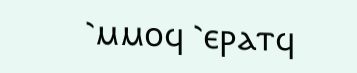⳿ⲙⲙⲟϥ ⳿ⲉⲣⲁⲧϥ